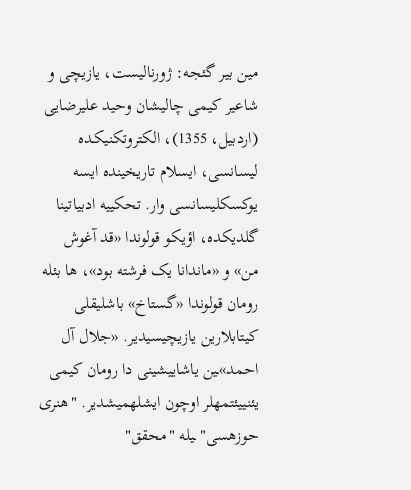مین بیر گئجه: ژورنالیست، یازیچی و شاعیر کیمی چالیشان وحید علیرضایی (اردبیل، 1355)، الکتروتکنیکـده لیسانسی، ایسلام تاریخینده ایسه یوکسکلیسانسی وار. تحکییه ادبیاتینا گلدیکده، اؤیکو قولوندا «قد آغوش من» و «ماندانا یک فرشته بود»، ها بئله رومان قولوندا «گستاخ» باشلیقلی کیتابلارین یازیچیسیدیر. «جلال آل احمد»ـین یاشاییشینی دا رومان کیمی یئنییئتمهلر اوچون ایشلهمیشدیر. "هنری حوزهسی"ـیله "محقق"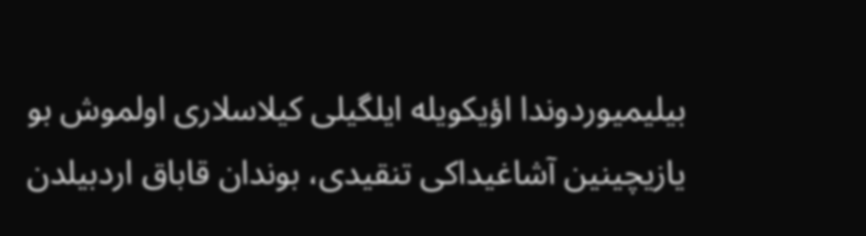بیلیمیوردوندا اؤیکویله ایلگیلی کیلاسلاری اولموش بو یازیچینین آشاغیداکی تنقیدی، بوندان قاباق اردبیلدن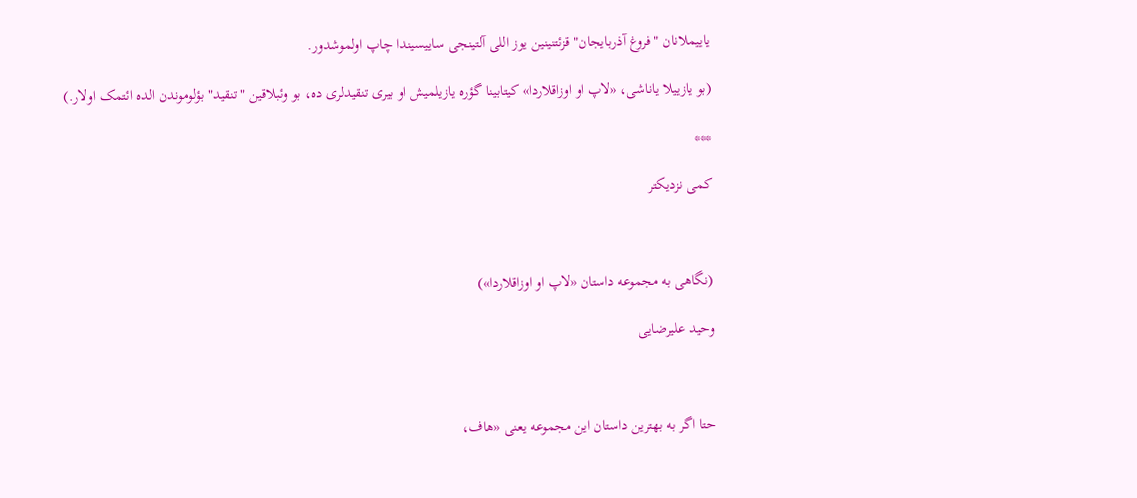یاییملانان "فروغ آذربایجان" قزئتنینین یوز اللی آلتینجی ساییسیندا چاپ اولموشدور.

(بو یازییلا یاناشی، «لاپ او اوزاقلاردا» کیتابینا گؤره یازیلمیش او بیری تنقیدلری ده، بو وئبلاقین "تنقید" بؤلوموندن الده ائتمک اولار.)

***

کمی نزدیکتر



(نگاهی به مجموعه داستان «لاپ او اوزاقلاردا»)

وحید علیرضایی



حتا اگر به بهترین داستان این مجموعه یعنی «هاف،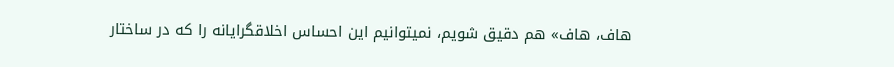هاف، هاف» هم دقیق شویم، نمیتوانیم این احساس اخلاقگرایانه را که در ساختار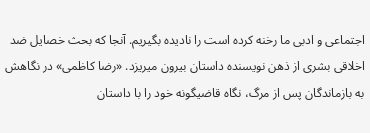اجتماعی و ادبی ما رخنه کرده است را نادیده بگیریم. آنجا که بحث خصایل ضد اخلاقی بشری از ذهن نویسنده داستان بیرون میریزد. «رضا کاظمی» در نگاهش به بازماندگان پس از مرگ، نگاه قاضیگونه خود را با داستان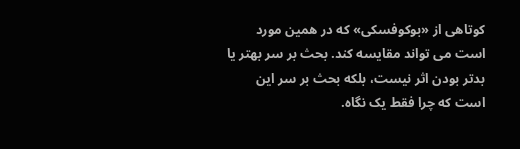کوتاهی از «بوکوفسکی» که در همین مورد است می تواند مقایسه کند. بحث بر سر بهتر یا بدتر بودن اثر نیست، بلکه بحث بر سر این است که چرا فقط یک نگاه.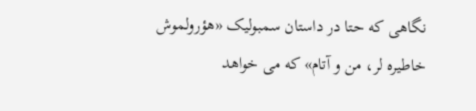نگاهی که حتا در داستان سمبولیک «هؤرولموش خاطیره لر، من و آتام» که می خواهد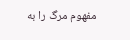مفهوم مرگ را به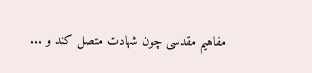مفاهیم مقدسی چون شهادت متصل کند و ...